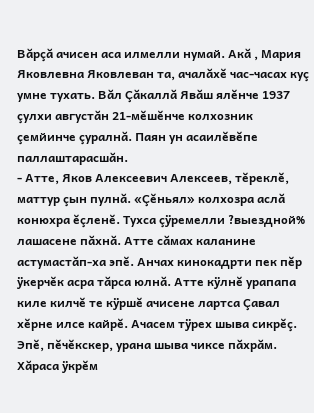Вăрçă ачисен аса илмелли нумай. Акă , Мария Яковлевна Яковлеван та, ачалăхĕ час-часах куç умне тухать. Вăл Çăкаллă Явăш ялĕнче 1937 çулхи августăн 21-мĕшĕнче колхозник çемйинче çуралнă. Паян ун асаилĕвĕпе паллаштарасшăн.
- Атте, Яков Алексеевич Алексеев, тĕреклĕ, маттур çын пулнă. «Çĕньял» колхозра аслă конюхра ĕçленĕ. Тухса çÿремелли ?выездной% лашасене пăхнă. Атте сăмах каланине астумастăп-ха эпĕ. Анчах кинокадрти пек пĕр ÿкерчĕк асра тăрса юлнă. Атте кÿлнĕ урапапа киле килчĕ те кÿршĕ ачисене лартса Çавал хĕрне илсе кайрĕ. Ачасем тÿрех шыва сикрĕç. Эпĕ, пĕчĕкскер, урана шыва чиксе пăхрăм. Хăраса ÿкрĕм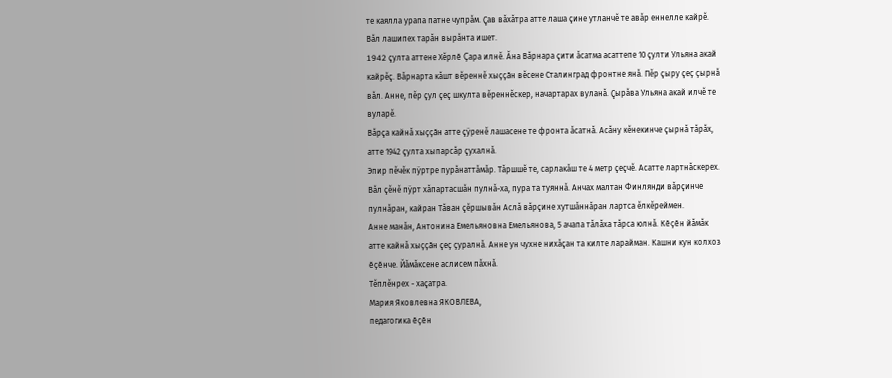те каялла урапа патне чупрăм. Çав вăхăтра атте лаша çине утланчĕ те авăр еннелле кайрĕ. Вăл лашипех тарăн вырăнта ишет.
1942 çулта аттене Хĕрлĕ Çара илнĕ. Ăна Вăрнара çити ăсатма асаттепе 10 çулти Ульяна акай кайрĕç. Вăрнарта кăшт вĕреннĕ хыççăн вĕсене Сталинград фронтне янă. Пĕр çыру çеç çырнă вăл. Анне, пĕр çул çеç шкулта вĕреннĕскер, начартарах вуланă. Çырăва Ульяна акай илчĕ те вуларĕ.
Вăрçа кайнă хыççăн атте çÿренĕ лашасене те фронта ăсатнă. Асăну кĕнекинче çырнă тăрăх, атте 1942 çулта хыпарсăр çухалнă.
Эпир пĕчĕк пÿртре пурăнаттăмăр. Тăршшĕ те, сарлакăш те 4 метр çеçчĕ. Асатте лартнăскерех. Вăл çĕнĕ пÿрт хăпартасшăн пулнă-ха, пура та туяннă. Анчах малтан Финлянди вăрçинче пулнăран, кайран Тăван çĕршывăн Аслă вăрçине хутшăннăран лартса ĕлкĕреймен.
Анне манăн, Антонина Емельяновна Емельянова, 5 ачапа тăлăха тăрса юлнă. Кĕçĕн йăмăк атте кайнă хыççăн çеç çуралнă. Анне ун чухне нихăçан та килте ларайман. Кашни кун колхоз ĕçĕнче. Йăмăксене аслисем пăхнă.
Тĕплĕнрех - хаçатра.
Мария Яковлевна ЯКОВЛЕВА,
педагогика ĕçĕн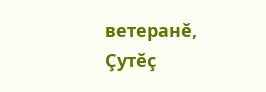ветеранĕ,
Çутĕç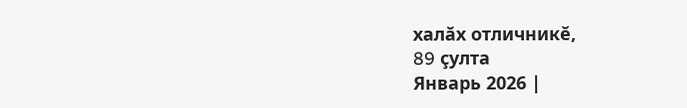халăх отличникĕ,
89 çулта
Январь 2026 |